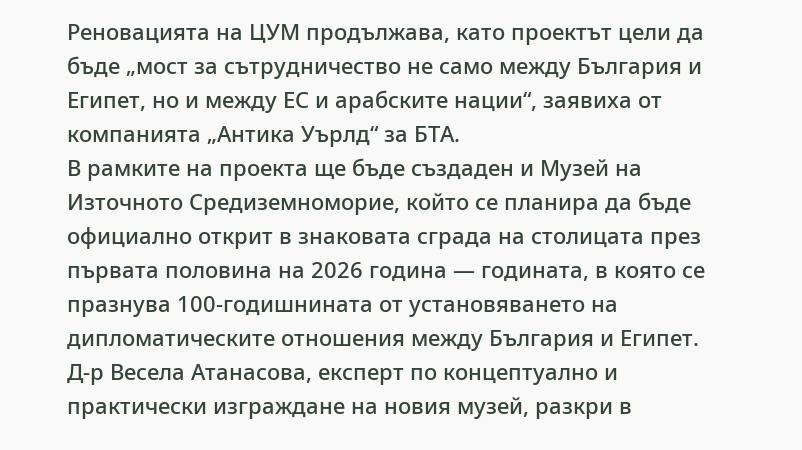Реновацията на ЦУМ продължава, като проектът цели да бъде „мост за сътрудничество не само между България и Египет, но и между ЕС и арабските нации“, заявиха от компанията „Антика Уърлд“ за БТА.
В рамките на проекта ще бъде създаден и Музей на Източното Средиземноморие, който се планира да бъде официално открит в знаковата сграда на столицата през първата половина на 2026 година — годината, в която се празнува 100-годишнината от установяването на дипломатическите отношения между България и Египет.
Д-р Весела Атанасова, експерт по концептуално и практически изграждане на новия музей, разкри в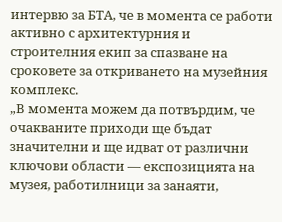интервю за БТА, че в момента се работи активно с архитектурния и строителния екип за спазване на сроковете за откриването на музейния комплекс.
„В момента можем да потвърдим, че очакваните приходи ще бъдат значителни и ще идват от различни ключови области — експозицията на музея, работилници за занаяти,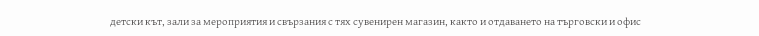детски кът, зали за мероприятия и свързания с тях сувенирен магазин, както и отдаването на търговски и офис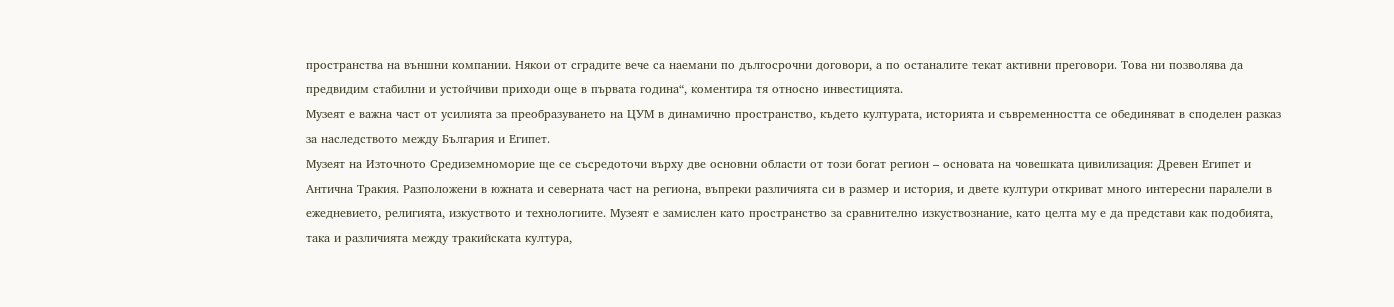пространства на външни компании. Някои от сградите вече са наемани по дългосрочни договори, а по останалите текат активни преговори. Това ни позволява да предвидим стабилни и устойчиви приходи още в първата година“, коментира тя относно инвестицията.
Музеят е важна част от усилията за преобразуването на ЦУМ в динамично пространство, където културата, историята и съвременността се обединяват в споделен разказ за наследството между България и Египет.
Музеят на Източното Средиземноморие ще се съсредоточи върху две основни области от този богат регион – основата на човешката цивилизация: Древен Египет и Антична Тракия. Разположени в южната и северната част на региона, въпреки различията си в размер и история, и двете култури откриват много интересни паралели в ежедневието, религията, изкуството и технологиите. Музеят е замислен като пространство за сравнително изкуствознание, като целта му е да представи как подобията, така и различията между тракийската култура,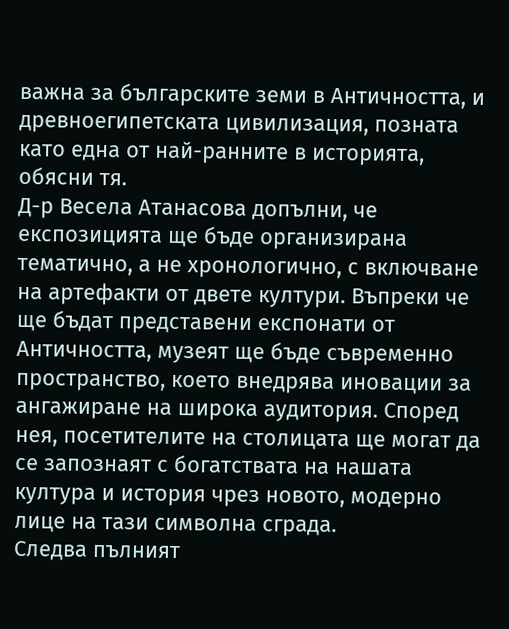важна за българските земи в Античността, и древноегипетската цивилизация, позната като една от най-ранните в историята, обясни тя.
Д-р Весела Атанасова допълни, че експозицията ще бъде организирана тематично, а не хронологично, с включване на артефакти от двете култури. Въпреки че ще бъдат представени експонати от Античността, музеят ще бъде съвременно пространство, което внедрява иновации за ангажиране на широка аудитория. Според нея, посетителите на столицата ще могат да се запознаят с богатствата на нашата култура и история чрез новото, модерно лице на тази символна сграда.
Следва пълният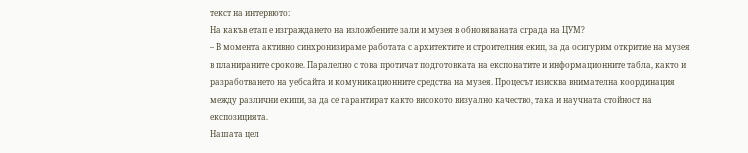текст на интервюто:
На какъв етап е изграждането на изложбените зали и музея в обновяваната сграда на ЦУМ?
– В момента активно синхронизираме работата с архитектите и строителния екип, за да осигурим откритие на музея в планираните срокове. Паралелно с това протичат подготовката на експонатите и информационните табла, както и разработването на уебсайта и комуникационните средства на музея. Процесът изисква внимателна координация между различни екипи, за да се гарантират както високото визуално качество, така и научната стойност на експозицията.
Нашата цел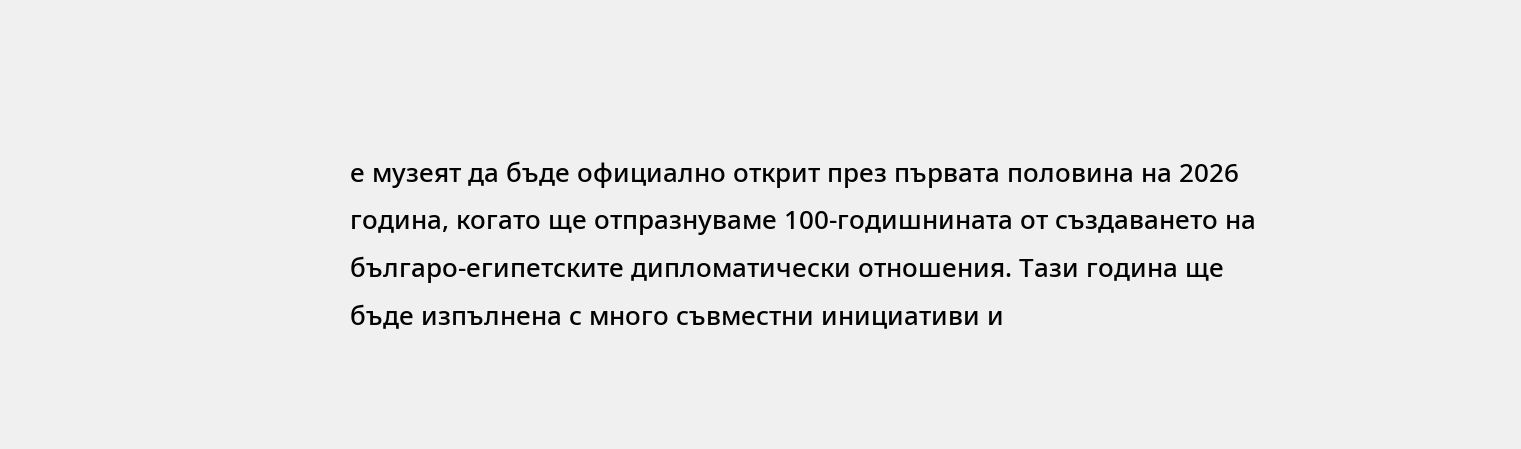е музеят да бъде официално открит през първата половина на 2026 година, когато ще отпразнуваме 100-годишнината от създаването на българо-египетските дипломатически отношения. Тази година ще бъде изпълнена с много съвместни инициативи и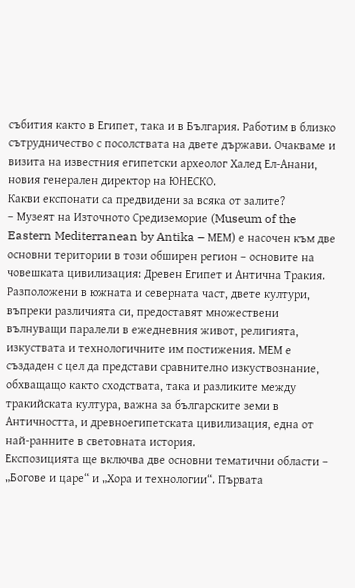събития както в Египет, така и в България. Работим в близко сътрудничество с посолствата на двете държави. Очакваме и визита на известния египетски археолог Халед Ел-Анани, новия генерален директор на ЮНЕСКО.
Какви експонати са предвидени за всяка от залите?
– Музеят на Източното Средиземорие (Museum of the Eastern Mediterranean by Antika – МЕМ) е насочен към две основни територии в този обширен регион – основите на човешката цивилизация: Древен Египет и Антична Тракия. Разположени в южната и северната част, двете култури, въпреки различията си, предоставят множествени вълнуващи паралели в ежедневния живот, религията, изкуствата и технологичните им постижения. МЕМ е създаден с цел да представи сравнително изкуствознание, обхващащо както сходствата, така и разликите между тракийската култура, важна за българските земи в Античността, и древноегипетската цивилизация, една от най-ранните в световната история.
Експозицията ще включва две основни тематични области – „Богове и царе“ и „Хора и технологии“. Първата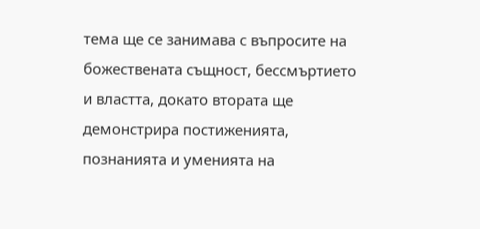тема ще се занимава с въпросите на божествената същност, бессмъртието и властта, докато втората ще демонстрира постиженията, познанията и уменията на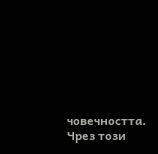човечността. Чрез този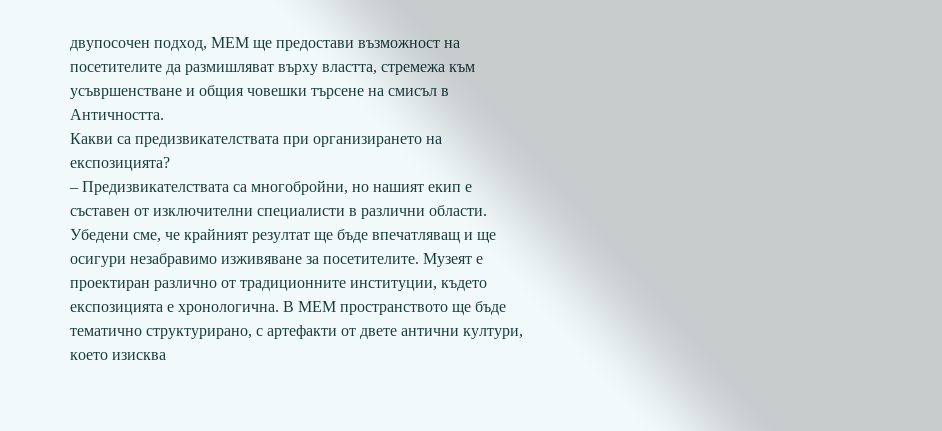двупосочен подход, МЕМ ще предостави възможност на посетителите да размишляват върху властта, стремежа към усъвршенстване и общия човешки търсене на смисъл в Античността.
Какви са предизвикателствата при организирането на експозицията?
– Предизвикателствата са многобройни, но нашият екип е съставен от изключителни специалисти в различни области. Убедени сме, че крайният резултат ще бъде впечатляващ и ще осигури незабравимо изживяване за посетителите. Музеят е проектиран различно от традиционните институции, където експозицията е хронологична. В МЕМ пространството ще бъде тематично структурирано, с артефакти от двете антични култури, което изисква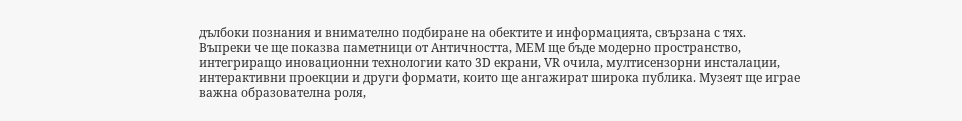дълбоки познания и внимателно подбиране на обектите и информацията, свързана с тях.
Въпреки че ще показва паметници от Античността, МЕМ ще бъде модерно пространство, интегриращо иновационни технологии като 3D екрани, VR очила, мултисензорни инсталации, интерактивни проекции и други формати, които ще ангажират широка публика. Музеят ще играе важна образователна роля,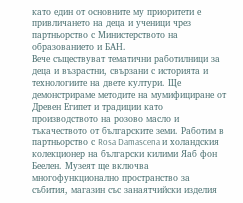като един от основните му приоритети е привличането на деца и ученици чрез партньорство с Министерството на образованието и БАН.
Вече съществуват тематични работилници за деца и възрастни, свързани с историята и технологиите на двете култури. Ще демонстрираме методите на мумифициране от Древен Египет и традиции като производството на розово масло и тъкачеството от българските земи. Работим в партньорство с Rosa Damascena и холандския колекционер на български килими Яаб фон Беелен. Музеят ще включва многофункционално пространство за събития, магазин със занаятчийски изделия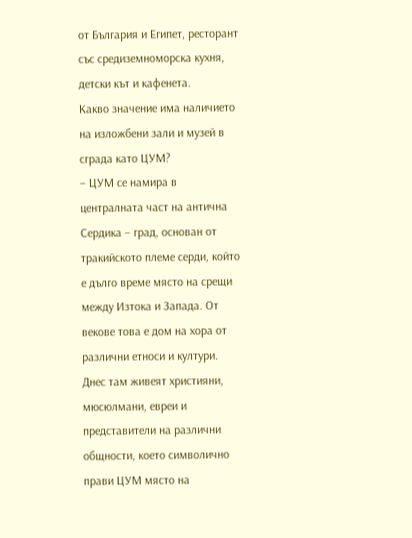от България и Египет, ресторант със средиземноморска кухня, детски кът и кафенета.
Какво значение има наличието на изложбени зали и музей в сграда като ЦУМ?
– ЦУМ се намира в централната част на антична Сердика – град, основан от тракийското племе серди, който е дълго време място на срещи между Изтока и Запада. От векове това е дом на хора от различни етноси и култури. Днес там живеят християни, мюсюлмани, евреи и представители на различни общности, което символично прави ЦУМ място на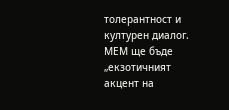толерантност и културен диалог. МЕМ ще бъде „екзотичният акцент на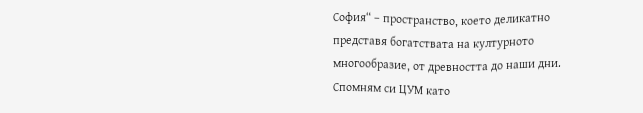София“ – пространство, което деликатно представя богатствата на културното многообразие, от древността до наши дни.
Спомням си ЦУМ като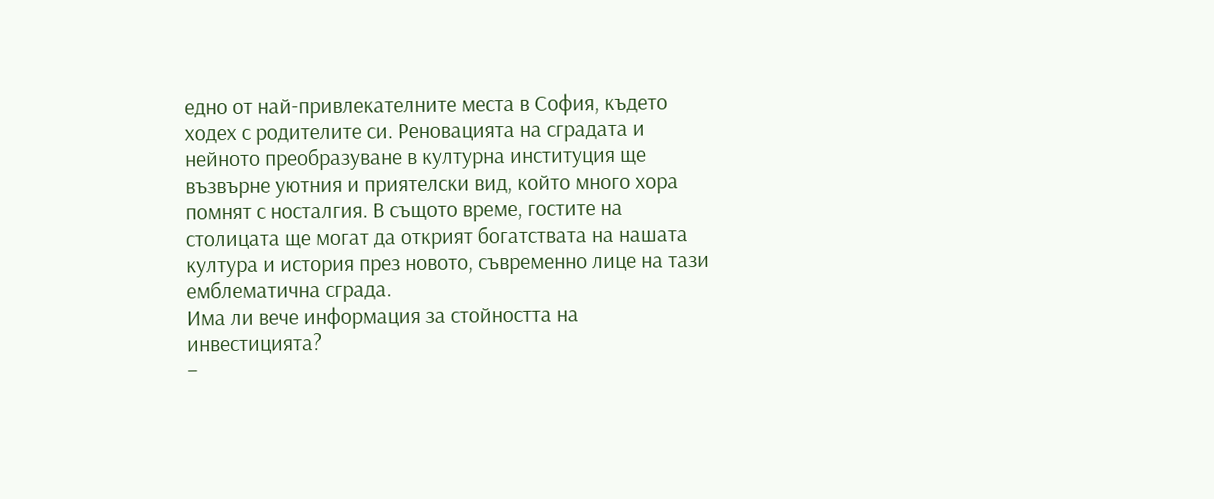едно от най-привлекателните места в София, където ходех с родителите си. Реновацията на сградата и нейното преобразуване в културна институция ще възвърне уютния и приятелски вид, който много хора помнят с носталгия. В същото време, гостите на столицата ще могат да открият богатствата на нашата култура и история през новото, съвременно лице на тази емблематична сграда.
Има ли вече информация за стойността на инвестицията?
–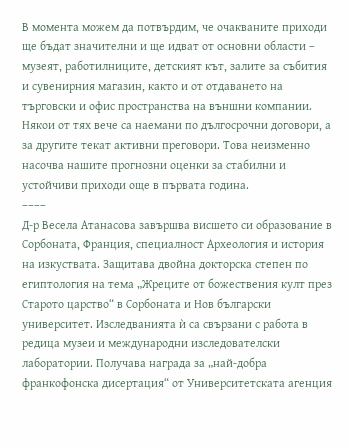В момента можем да потвърдим, че очакваните приходи ще бъдат значителни и ще идват от основни области – музеят, работилниците, детският кът, залите за събития и сувенирния магазин, както и от отдаването на търговски и офис пространства на външни компании. Някои от тях вече са наемани по дългосрочни договори, а за другите текат активни преговори. Това неизменно насочва нашите прогнозни оценки за стабилни и устойчиви приходи още в първата година.
––––
Д-р Весела Атанасова завършва висшето си образование в Сорбоната, Франция, специалност Археология и история на изкуствата. Защитава двойна докторска степен по египтология на тема „Жреците от божествения култ през Старото царство“ в Сорбоната и Нов български университет. Изследванията ѝ са свързани с работа в редица музеи и международни изследователски лаборатории. Получава награда за „най-добра франкофонска дисертация“ от Университетската агенция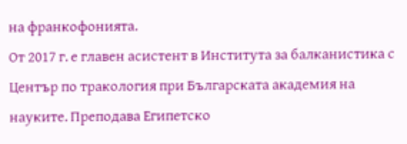на франкофонията.
От 2017 г. е главен асистент в Института за балканистика с Център по тракология при Българската академия на науките. Преподава Египетско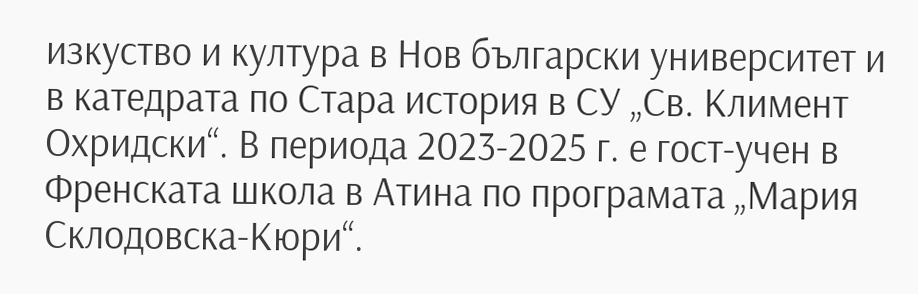изкуство и култура в Нов български университет и в катедрата по Стара история в СУ „Св. Климент Охридски“. В периода 2023-2025 г. е гост-учен в Френската школа в Атина по програмата „Мария Склодовска-Кюри“.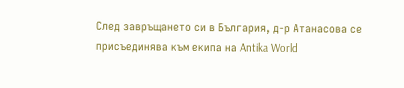След завръщането си в България, д-р Атанасова се присъединява към екипа на Antika World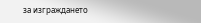за изграждането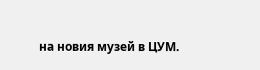на новия музей в ЦУМ.